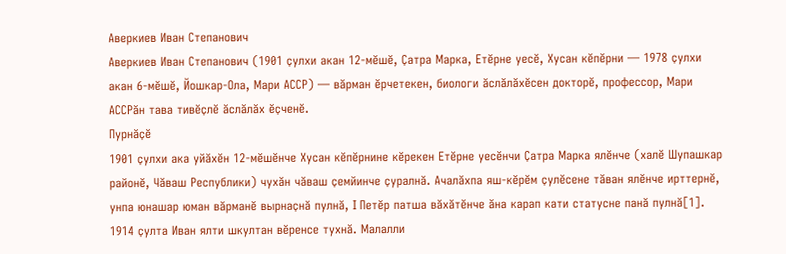Аверкиев Иван Степанович
Аверкиев Иван Степанович (1901 ҫулхи акан 12-мӗшӗ, Ҫатра Марка, Етӗрне уесӗ, Хусан кӗпӗрни — 1978 ҫулхи акан 6-мӗшӗ, Йошкар-Ола, Мари АССР) — вӑрман ӗрчетекен, биологи ӑслӑлӑхӗсен докторӗ, профессор, Мари АССРӑн тава тивӗҫлӗ ӑслӑлӑх ӗҫченӗ.
Пурнӑҫӗ
1901 ҫулхи ака уйӑхӗн 12-мӗшӗнче Хусан кӗпӗрнине кӗрекен Етӗрне уесӗнчи Ҫатра Марка ялӗнче (халӗ Шупашкар районӗ, Чӑваш Республики) чухӑн чӑваш ҫемйинче ҫуралнӑ. Ачалӑхпа яш-кӗрӗм ҫулӗсене тӑван ялӗнче ирттернӗ, унпа юнашар юман вӑрманӗ вырнаҫнӑ пулнӑ, I Петӗр патша вӑхӑтӗнче ӑна карап кати статусне панӑ пулнӑ[1].
1914 ҫулта Иван ялти шкултан вӗренсе тухнӑ. Малалли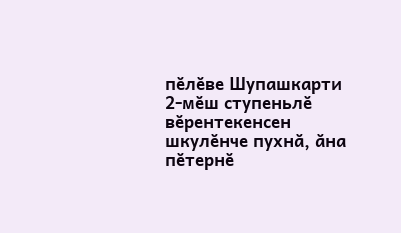пӗлӗве Шупашкарти 2-мӗш ступеньлӗ вӗрентекенсен шкулӗнче пухнӑ, ӑна пӗтернӗ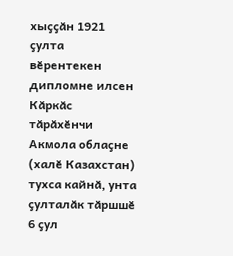хыҫҫӑн 1921 ҫулта вӗрентекен дипломне илсен Кӑркӑс тӑрӑхӗнчи Акмола облаҫне (халӗ Казахстан) тухса кайнӑ, унта ҫулталӑк тӑршшӗ 6 ҫул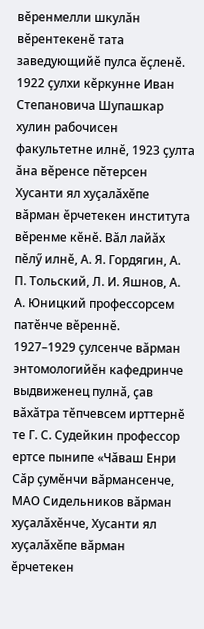вӗренмелли шкулӑн вӗрентекенӗ тата заведующийӗ пулса ӗҫленӗ.
1922 ҫулхи кӗркунне Иван Степановича Шупашкар хулин рабочисен факультетне илнӗ, 1923 ҫулта ӑна вӗренсе пӗтерсен Хусанти ял хуҫалӑхӗпе вӑрман ӗрчетекен института вӗренме кӗнӗ. Вӑл лайӑх пӗлӳ илнӗ, А. Я. Гордягин, А. П. Тольский, Л. И. Яшнов, А. А. Юницкий профессорсем патӗнче вӗреннӗ.
1927–1929 ҫулсенче вӑрман энтомологийӗн кафедринче выдвиженец пулнӑ, ҫав вӑхӑтра тӗпчевсем ирттернӗ те Г. С. Судейкин профессор ертсе пынипе «Чӑваш Енри Сӑр ҫумӗнчи вӑрмансенче, МАО Сидельников вӑрман хуҫалӑхӗнче, Хусанти ял хуҫалӑхӗпе вӑрман ӗрчетекен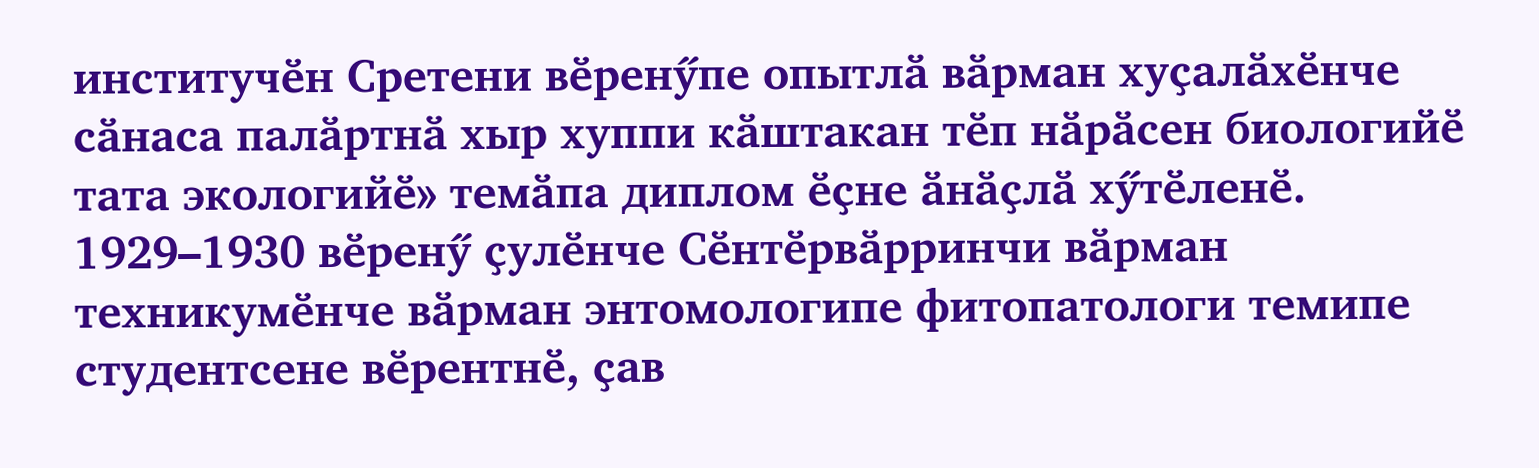институчӗн Сретени вӗренӳпе опытлӑ вӑрман хуҫалӑхӗнче сӑнаса палӑртнӑ хыр хуппи кӑштакан тӗп нӑрӑсен биологийӗ тата экологийӗ» темӑпа диплом ӗҫне ӑнӑҫлӑ хӳтӗленӗ. 1929–1930 вӗренӳ ҫулӗнче Сӗнтӗрвӑрринчи вӑрман техникумӗнче вӑрман энтомологипе фитопатологи темипе студентсене вӗрентнӗ, ҫав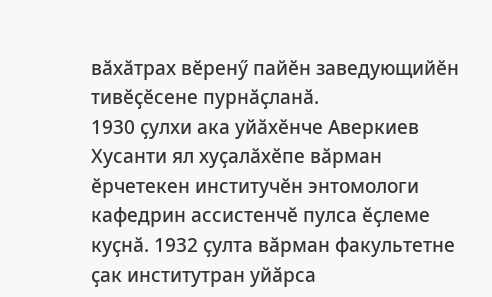вӑхӑтрах вӗренӳ пайӗн заведующийӗн тивӗҫӗсене пурнӑҫланӑ.
1930 ҫулхи ака уйӑхӗнче Аверкиев Хусанти ял хуҫалӑхӗпе вӑрман ӗрчетекен институчӗн энтомологи кафедрин ассистенчӗ пулса ӗҫлеме куҫнӑ. 1932 ҫулта вӑрман факультетне ҫак институтран уйӑрса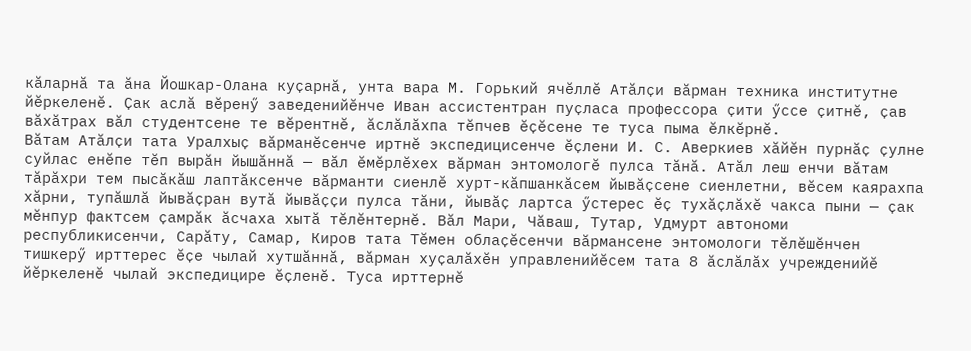кӑларнӑ та ӑна Йошкар-Олана куҫарнӑ, унта вара М. Горький ячӗллӗ Атӑлҫи вӑрман техника институтне йӗркеленӗ. Ҫак аслӑ вӗренӳ заведенийӗнче Иван ассистентран пуҫласа профессора ҫити ӳссе ҫитнӗ, ҫав вӑхӑтрах вӑл студентсене те вӗрентнӗ, ӑслӑлӑхпа тӗпчев ӗҫӗсене те туса пыма ӗлкӗрнӗ.
Вӑтам Атӑлҫи тата Уралхыҫ вӑрманӗсенче иртнӗ экспедицисенче ӗҫлени И. С. Аверкиев хӑйӗн пурнӑҫ ҫулне суйлас енӗпе тӗп вырӑн йышӑннӑ — вӑл ӗмӗрлӗхех вӑрман энтомологӗ пулса тӑнӑ. Атӑл леш енчи вӑтам тӑрӑхри тем пысӑкӑш лаптӑксенче вӑрманти сиенлӗ хурт-кӑпшанкӑсем йывӑҫсене сиенлетни, вӗсем каярахпа хӑрни, тупӑшлӑ йывӑҫран вутӑ йывӑҫҫи пулса тӑни, йывӑҫ лартса ӳстерес ӗҫ тухӑҫлӑхӗ чакса пыни — ҫак мӗнпур фактсем ҫамрӑк ӑсчаха хытӑ тӗлӗнтернӗ. Вӑл Мари, Чӑваш, Тутар, Удмурт автономи республикисенчи, Сарӑту, Самар, Киров тата Тӗмен облаҫӗсенчи вӑрмансене энтомологи тӗлӗшӗнчен тишкерӳ ирттерес ӗҫе чылай хутшӑннӑ, вӑрман хуҫалӑхӗн управленийӗсем тата 8 ӑслӑлӑх учрежденийӗ йӗркеленӗ чылай экспедицире ӗҫленӗ. Туса ирттернӗ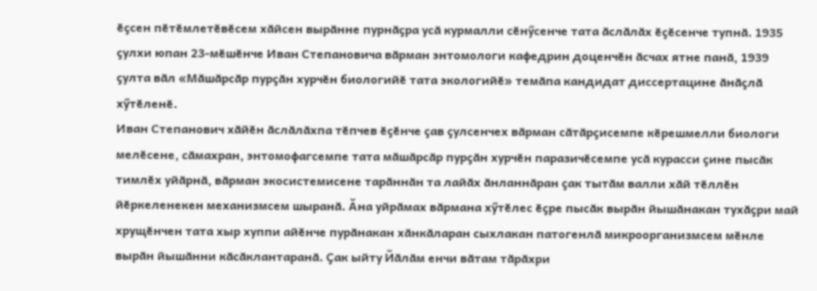ӗҫсен пӗтӗмлетӗвӗсем хӑйсен вырӑнне пурнӑҫра усӑ курмалли сӗнӳсенче тата ӑслӑлӑх ӗҫӗсенче тупнӑ. 1935 ҫулхи юпан 23-мӗшӗнче Иван Степановича вӑрман энтомологи кафедрин доценчӗн ӑсчах ятне панӑ, 1939 ҫулта вӑл «Мӑшӑрсӑр пурҫӑн хурчӗн биологийӗ тата экологийӗ» темӑпа кандидат диссертацине ӑнӑҫлӑ хӳтӗленӗ.
Иван Степанович хӑйӗн ӑслӑлӑхпа тӗпчев ӗҫӗнче ҫав ҫулсенчех вӑрман сӑтӑрҫисемпе кӗрешмелли биологи мелӗсене, сӑмахран, энтомофагсемпе тата мӑшӑрсӑр пурҫӑн хурчӗн паразичӗсемпе усӑ курасси ҫине пысӑк тимлӗх уйӑрнӑ, вӑрман экосистемисене тарӑннӑн та лайӑх ӑнланнӑран ҫак тытӑм валли хӑй тӗллӗн йӗркеленекен механизмсем шыранӑ. Ӑна уйрӑмах вӑрмана хӳтӗлес ӗҫре пысӑк вырӑн йышӑнакан тухӑҫри май хрущӗнчен тата хыр хуппи айӗнче пурӑнакан хӑнкӑларан сыхлакан патогенлӑ микроорганизмсем мӗнле вырӑн йышӑнни кӑсӑклантаранӑ. Ҫак ыйту Йӑлӑм енчи вӑтам тӑрӑхри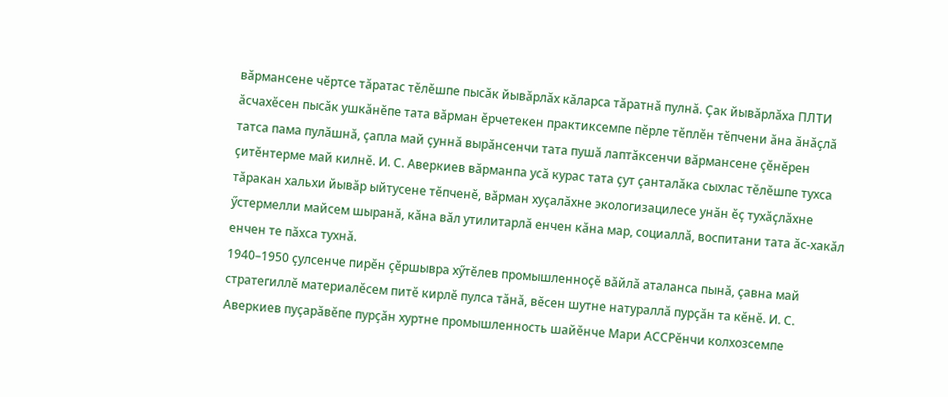вӑрмансене чӗртсе тӑратас тӗлӗшпе пысӑк йывӑрлӑх кӑларса тӑратнӑ пулнӑ. Ҫак йывӑрлӑха ПЛТИ ӑсчахӗсен пысӑк ушкӑнӗпе тата вӑрман ӗрчетекен практиксемпе пӗрле тӗплӗн тӗпчени ӑна ӑнӑҫлӑ татса пама пулӑшнӑ, ҫапла май ҫуннӑ вырӑнсенчи тата пушӑ лаптӑксенчи вӑрмансене ҫӗнӗрен ҫитӗнтерме май килнӗ. И. С. Аверкиев вӑрманпа усӑ курас тата ҫут ҫанталӑка сыхлас тӗлӗшпе тухса тӑракан хальхи йывӑр ыйтусене тӗпченӗ, вӑрман хуҫалӑхне экологизацилесе унӑн ӗҫ тухӑҫлӑхне ӳстермелли майсем шыранӑ, кӑна вӑл утилитарлӑ енчен кӑна мар, социаллӑ, воспитани тата ӑс-хакӑл енчен те пӑхса тухнӑ.
1940–1950 ҫулсенче пирӗн ҫӗршывра хӳтӗлев промышленноҫӗ вӑйлӑ аталанса пынӑ, ҫавна май стратегиллӗ материалӗсем питӗ кирлӗ пулса тӑнӑ, вӗсен шутне натураллӑ пурҫӑн та кӗнӗ. И. С. Аверкиев пуҫарӑвӗпе пурҫӑн хуртне промышленность шайӗнче Мари АССРӗнчи колхозсемпе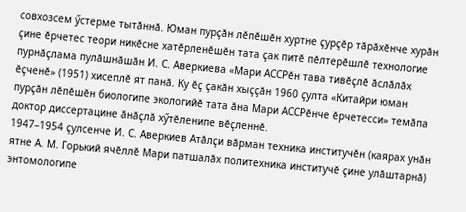совхозсем ӳстерме тытӑннӑ. Юман пурҫӑн лӗпӗшӗн хуртне ҫурҫӗр тӑрӑхӗнче хурӑн ҫине ӗрчетес теори никӗсне хатӗрленӗшӗн тата ҫак питӗ пӗлтерӗшлӗ технологие пурнӑҫлама пулӑшнӑшӑн И. С. Аверкиева «Мари АССРӗн тава тивӗҫлӗ ӑслӑлӑх ӗҫченӗ» (1951) хисеплӗ ят панӑ. Ку ӗҫ ҫакӑн хыҫҫӑн 1960 ҫулта «Китайри юман пурҫӑн лӗпӗшӗн биологипе экологийӗ тата ӑна Мари АССРӗнче ӗрчетесси» темӑпа доктор диссертацине ӑнӑҫлӑ хӳтӗленипе вӗҫленнӗ.
1947–1954 ҫулсенче И. С. Аверкиев Атӑлҫи вӑрман техника институчӗн (каярах унӑн ятне А. М. Горький ячӗллӗ Мари патшалӑх политехника институчӗ ҫине улӑштарнӑ) энтомологипе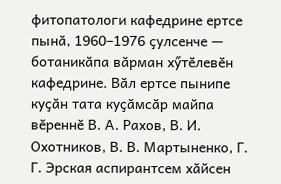фитопатологи кафедрине ертсе пынӑ, 1960–1976 ҫулсенче — ботаникӑпа вӑрман хӳтӗлевӗн кафедрине. Вӑл ертсе пынипе куҫӑн тата куҫӑмсӑр майпа вӗреннӗ В. А. Рахов, В. И. Охотников, В. В. Мартыненко, Г. Г. Эрская аспирантсем хӑйсен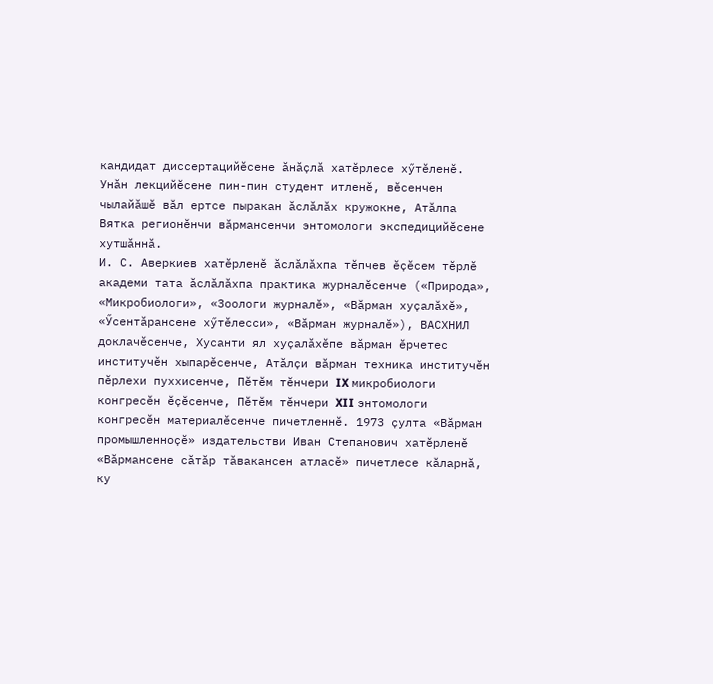кандидат диссертацийӗсене ӑнӑҫлӑ хатӗрлесе хӳтӗленӗ. Унӑн лекцийӗсене пин-пин студент итленӗ, вӗсенчен чылайӑшӗ вӑл ертсе пыракан ӑслӑлӑх кружокне, Атӑлпа Вятка регионӗнчи вӑрмансенчи энтомологи экспедицийӗсене хутшӑннӑ.
И. С. Аверкиев хатӗрленӗ ӑслӑлӑхпа тӗпчев ӗҫӗсем тӗрлӗ академи тата ӑслӑлӑхпа практика журналӗсенче («Природа», «Микробиологи», «Зоологи журналӗ», «Вӑрман хуҫалӑхӗ», «Ӳсентӑрансене хӳтӗлесси», «Вӑрман журналӗ»), ВАСХНИЛ доклачӗсенче, Хусанти ял хуҫалӑхӗпе вӑрман ӗрчетес институчӗн хыпарӗсенче, Атӑлҫи вӑрман техника институчӗн пӗрлехи пуххисенче, Пӗтӗм тӗнчери IX микробиологи конгресӗн ӗҫӗсенче, Пӗтӗм тӗнчери XII энтомологи конгресӗн материалӗсенче пичетленнӗ. 1973 ҫулта «Вӑрман промышленноҫӗ» издательстви Иван Степанович хатӗрленӗ «Вӑрмансене сӑтӑр тӑвакансен атласӗ» пичетлесе кӑларнӑ, ку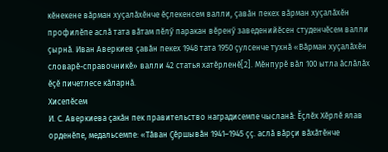кӗнекене вӑрман хуҫалӑхӗнче ӗҫлекенсем валли, ҫавӑн пекех вӑрман хуҫалӑхӗн профилӗпе аслӑ тата вӑтам пӗлӳ паракан вӗренӳ заведенийӗсен студенчӗсем валли ҫырнӑ. Иван Аверкиев ҫавӑн пекех 1948 тата 1950 ҫулсенче тухнӑ «Вӑрман хуҫалӑхӗн словарӗ-справочникӗ» валли 42 статья хатӗрленӗ[2]. Мӗнпурӗ вӑл 100 ытла ӑслӑлӑх ӗҫӗ пичетлесе кӑларнӑ.
Хисепӗсем
И. С. Аверкиева ҫакӑн пек правительство наградисемпе чысланӑ: Ӗҫлӗх Хӗрлӗ ялав орденӗпе, медальсемпе: «Тӑван Ҫӗршывӑн 1941–1945 ҫҫ. аслӑ вӑрҫи вӑхӑтӗнче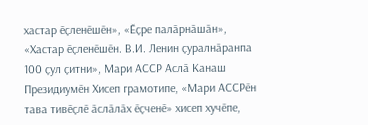хастар ӗҫленӗшӗн», «Ӗҫре палӑрнӑшӑн», «Хастар ӗҫленӗшӗн. В.И. Ленин ҫуралнӑранпа 100 ҫул ҫитни», Мари АССР Аслӑ Канаш Президиумӗн Хисеп грамотипе, «Мари АССРӗн тава тивӗҫлӗ ӑслӑлӑх ӗҫченӗ» хисеп хучӗпе,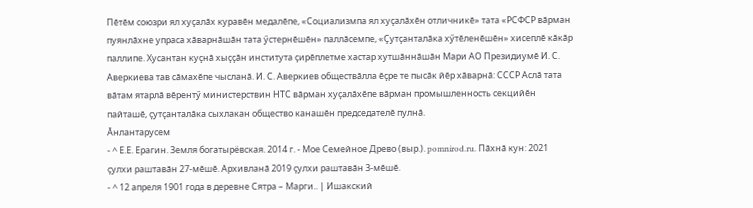Пӗтӗм союзри ял хуҫалӑх куравӗн медалӗпе, «Социализмпа ял хуҫалӑхӗн отличникӗ» тата «РСФСР вӑрман пуянлӑхне упраса хӑварнӑшӑн тата ӳстернӗшӗн» паллӑсемпе, «Ҫутҫанталӑка хӳтӗленӗшӗн» хисеплӗ кӑкӑр паллипе. Хусантан куҫнӑ хыҫҫӑн института ҫирӗплетме хастар хутшӑннӑшӑн Мари АО Президиумӗ И. С. Аверкиева тав сӑмахӗпе чысланӑ. И. С. Аверкиев обществӑлла ӗҫре те пысӑк йӗр хӑварнӑ: СССР Аслӑ тата вӑтам ятарлӑ вӗрентӳ министерствин НТС вӑрман хуҫалӑхӗпе вӑрман промышленность секцийӗн пайташӗ, ҫутҫанталӑка сыхлакан общество канашӗн председателӗ пулнӑ.
Ӑнлантарусем
- ^ Е.Е. Ерагин. Земля богатырёвская. 2014 г. - Мое Семейное Древо (выр.). pomnirod.ru. Пӑхнӑ кун: 2021 ҫулхи раштавӑн 27-мӗшӗ. Архивланӑ 2019 ҫулхи раштавӑн 3-мӗшӗ.
- ^ 12 апреля 1901 года в деревне Сятра – Марги.. | Ишакский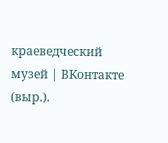краеведческий музей | ВКонтакте (выр.).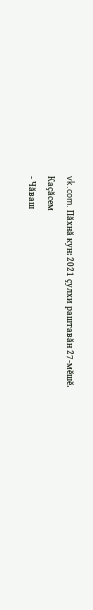vk.com. Пӑхнӑ кун: 2021 ҫулхи раштавӑн 27-мӗшӗ.
Каҫӑсем
- Чӑваш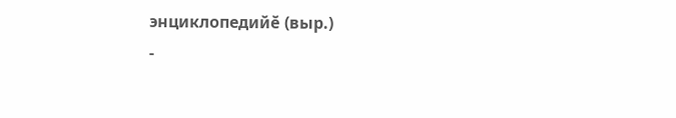энциклопедийӗ (выр.)
-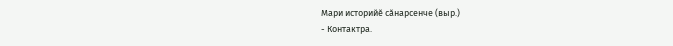Мари историйӗ сӑнарсенче (выр.)
- Контактра.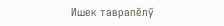Ишек таврапӗлӳ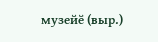музейӗ (выр.)